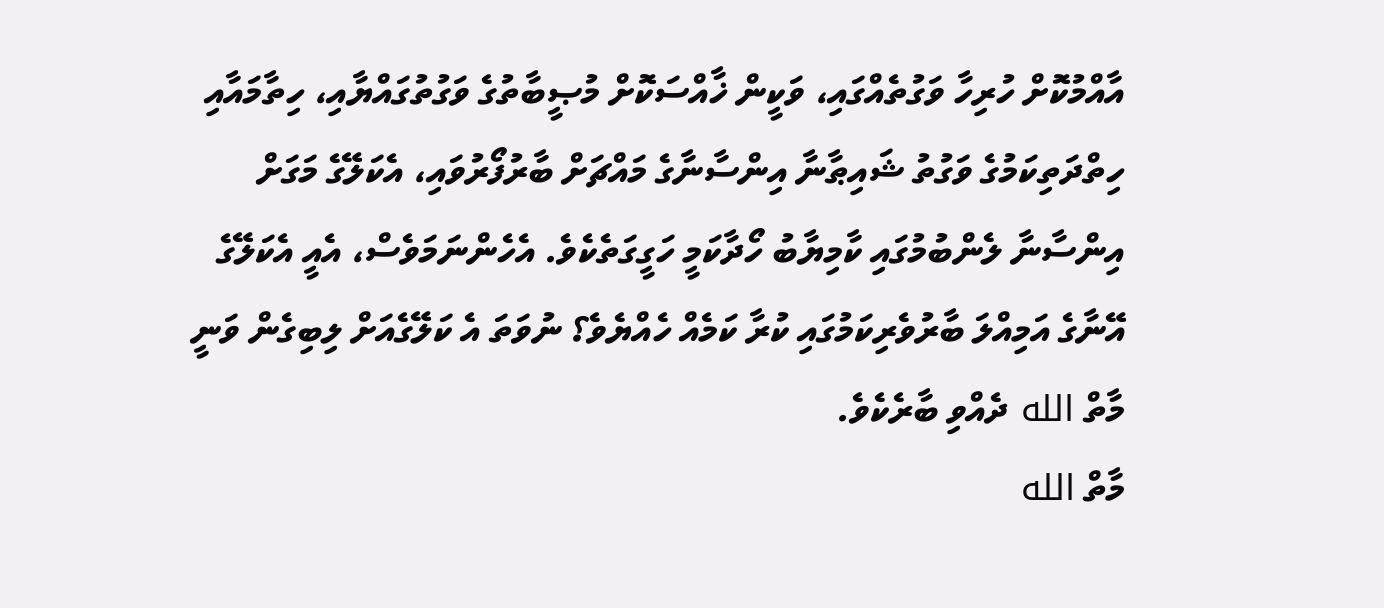އާއްމުކޮށް ހުރިހާ ވަގުތެއްގައި، ވަކީން ޚާއްސަކޮށް މުޞީބާތުގެ ވަގުތުގައްޔާއި، ހިތާމައާއި ހިތްދަތިކަމުގެ ވަގުތު ޝައިޠާނާ އިންސާނާގެ މައްޗަށް ބާރުފޯރުވައި، އެކަލޭގެ މަގަށް އިންސާނާ ލެންބުމުގައި ކާމިޔާބު ހޯދާކަމީ ހަގީގަތެކެވެ. އެހެންނަމަވެސް، އެއީ އެކަލޭގެ އޭނާގެ އަމިއްލަ ބާރުވެރިކަމުގައި ކުރާ ކަމެއް ހެއްޔެވެ؟ ނުވަތަ އެ ކަލޭގެއަށް ލިބިގެން ވަނީ މާތް الله ދެއްވި ބާރެކެވެ.
މާތް الله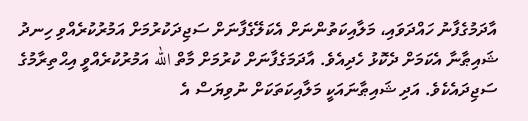އާދަމުގެފާނު ހައްދަވައި، މަލާއިކަތުންނަށް އެކަލޭގެފާނަށް ސަޖިދަކުރުމަށް އަމުރުކުރެއްވި ހިނދު ޝައިޠާނާ އެކަމަށް ދެކޮޅު ހެދިއެވެ. އާދަމަގެފާނަށް ކުރުމަށް މާތް الله އަމުރުކުރެއްވީ އިޙްތިރާމުގެ ސަޖިދައެކެވެ. އަދި ޝައިޠާނައަކީ މަލާއިކަތަކަށް ނުވިޔަސް އެ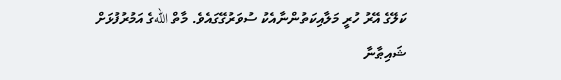ކަލޭގެ އޭރު ހުރީ މަލާއިކަތުންނާއެކު ސުވަރުގޭގައެވެ. މާތް اللهގެ އަމުރުފުޅަށް ޝައިޠާނާ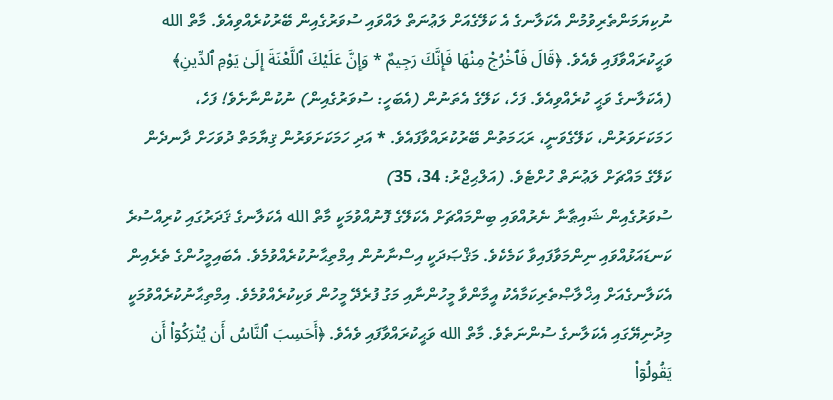ނުކިޔަމަންތެރިވުމުން އެކަލާނގެ އެ ކަލޭގެއަށް ލަޢުނަތް ލައްވައި ސުވަރުގެއިން ބޭރުކުރެއްވިއެވެ. މާތް الله ވަޙީކުރައްވާފައި ވެއެވެ. ﴿قَالَ فَٱخْرُجْ مِنْهَا فَإِنَّكَ رَجِيمٌ * وَإِنَّ عَلَيْكَ ٱللَّعْنَةَ إِلَىٰ يَوْمِ ٱلدِّينِ﴾ (އެކަލާނގެ ވަޙީ ކުރެއްވިއެވެ. ފަހެ، ކަލޭގެ އެތަނުން (އެބަހީ: ސުވަރުގެއިން) ނުކުންނާށެވެ! ފަހެ، ހަމަކަށަވަރުން، ކަލޭގެވަނީ، ރަޙަމަތުން ބޭރުކުރައްވާފައެވެ. * އަދި ހަމަކަށަވަރުން ޤިޔާމަތް ދުވަހަށް ދާނދެން ކަލޭގެ މައްޗަށް ލަޢުނަތް ހުށްޓެވެ. (އަލްޙިޖްރު: 34، 35)
ސުވަރުގެއިން ޝައިޠާނާ ނެރުއްވައި ބިންމައްޗަށް އެކަލޭގެ ފޮނުއްވުމަކީ މާތް الله އެކަލާނގެ ޤަދަރުގައި ކުރިއްސުރެ ކަނޑައަޅުއްވައި ނިންމަވާފައިވާ ކަމެކެވެ. މަޤްޞަދަކީ އިސްނާނުން އިމްތިޙާނުކުރެއްވުމެވެ. އެބައިމީހުންގެ ތެރެއިން އެކަލާނގެއަށް އިޚްލާޞްތެރިކަމާއެކު އީމާންވާ މީހުންނާއި މަގު ފުރެދޭ މީހުން ވަކިކުރެއްވުމެވެ. އިމްތިޙާނުކުރެއްވުމަކީ މިދުނިޔޭގައި އެކަލާނގެ ސުންނަތެވެ. މާތް الله ވަޙީކުރައްވާފައި ވެއެވެ. ﴿أَحَسِبَ ٱلنَّاسُ أَن يُتْرَكُوٓا۟ أَن يَقُولُوٓا۟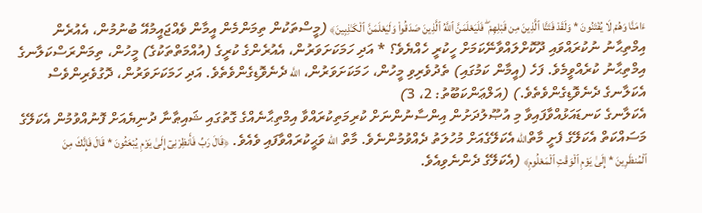ءَامَنَّا وَهُمْ لَا يُفْتَنُونَ * وَلَقَدْ فَتَنَّا ٱلَّذِينَ مِن قَبْلِهِمْ ۖ فَلَيَعْلَمَنَّ ٱللَّهُ ٱلَّذِينَ صَدَقُوا۟ وَلَيَعْلَمَنَّ ٱلْكَـٰذِبِينَ﴾ (މީސްތަކުން ތިމަންމެން އީމާން ވެއްޖައީމުއޭ ބުނުމުން، އެއުރެން އިމްތިޙާނު ނުކުރައްވައި ދޫކޮށްލައްވާނޭކަމަށް ހީކުރީ ހެއްޔެވެ؟ * އަދި ހަމަކަށަވަރުން، އެއުރެންގެ ކުރީގެ (އުއްމަތްތަކުގެ) މީހުން، ތިމަންރަސްކަލާނގެ އިމްތިޙާނު ކުރެއްވީމެވެ. ފަހެ (އީމާން ކަމުގައި) ތެދުވެރިވި މީހުން، ހަމަކަށަވަރުން، اللَّه ދެނެވޮޑިގެންވެތެވެ. އަދި ހަމަކަށަވަރުން، ދޮގުވެރިންވެސް އެކަލާނގެ ދެނެވޮޑިގެންވެތެވެ.) (އަލްޢަންކަބޫތު: 2، 3)
އެކަލާނގެ ކަނޑައަޅުއްވާފައިވާ މި އުޞޫލުދަށުން އިންސާނުންނަށް ކުރިމަތިކުރައްވާ އިމްތިޙާނެއްގެ ގޮތުގައި ޝައިޠާނާ ދުނިޔެއަށް ފޮނުއްވުމުން އެކަލޭގެ މަސައްކަތް އެކަލޭގެ ފެށީ މާތްالله އެކަލޭގެއަށް މުހުލަތު ދެއްވުމުންނެވެ. މާތް الله ވަޙީކުރައްވާފައި ވެއެވެ. ﴿قَالَ رَبِّ فَأَنظِرْنِىٓ إِلَىٰ يَوْمِ يُبْعَثُونَ * قَالَ فَإِنَّكَ مِنَ ٱلْمُنظَرِينَ * إِلَىٰ يَوْمِ ٱلْوَقْتِ ٱلْمَعْلُومِ﴾ (އެކަލޭގެ ދެންނެވިއެވެ.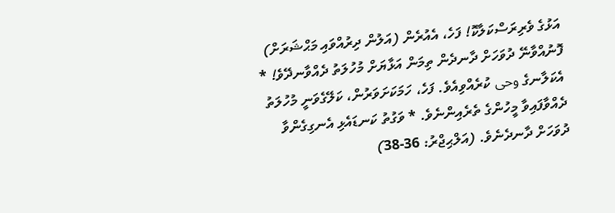އަޅުގެ ވެރިރަސްކަލާކޮ! ފަހެ، އެއުރެން (އަލުން ދިރުއްވައި މަޙްޝަރަށް) ފޮނުއްވާނޭ ދުވަހަށް ދާނދެން ތިމަން އަޅާޔަށް މުހުލަތު ދެއްވާނދޭވެ! * އެކަލާނގެ وحى ކުރެއްވިއެވެ. ފަހެ، ހަމަކަށަވަރުން، ކަލޭގެވަނީ މުހުލަތު ދެއްވާފައިވާ މީހުންގެ ތެރެއިންނެވެ. * ވަގުތު ކަނޑައެޅި އެނގިގެންވާ ދުވަހަށް ދާނދެނެވެ. (އަލްޙިޖްރު: 36-38)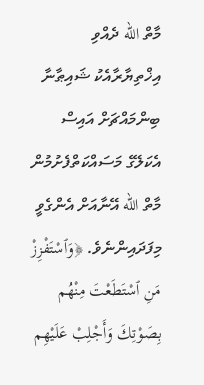މާތް الله ދެއްވި އިޚްތިޔާރާއެކު ޝައިޠާނާ ބިންމައްޗަށް އައިސް އެކަލޭގެ މަސައްކަތްފެށުމުން މާތް الله އޭނާއަށް އެންގެވީ މިފަދައިންނެވެ. ﴿وَٱسْتَفْزِزْ مَنِ ٱسْتَطَعْتَ مِنْهُم بِصَوْتِكَ وَأَجْلِبْ عَلَيْهِم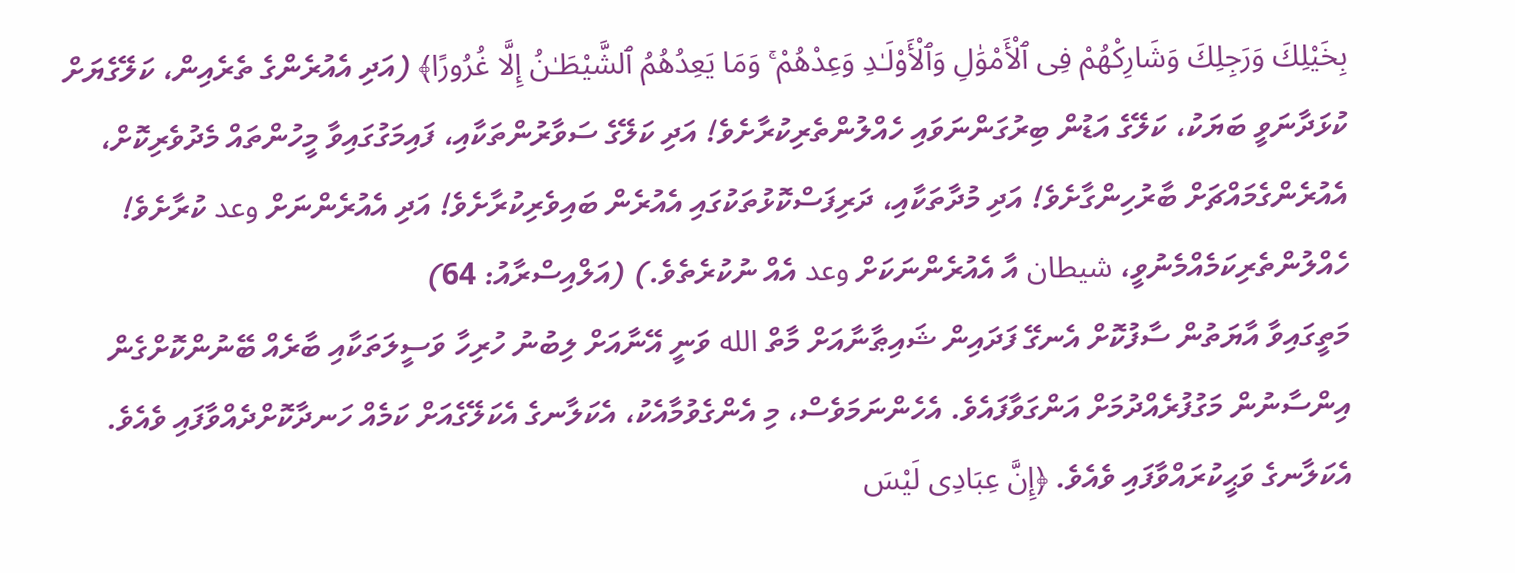بِخَيْلِكَ وَرَجِلِكَ وَشَارِكْهُمْ فِى ٱلْأَمْوَٰلِ وَٱلْأَوْلَـٰدِ وَعِدْهُمْ ۚ وَمَا يَعِدُهُمُ ٱلشَّيْطَـٰنُ إِلَّا غُرُورًا﴾ (އަދި އެއުރެންގެ ތެރެއިން، ކަލޭގެޔަށް ކުޅަދާނަވީ ބަޔަކު، ކަލޭގެ އަޑުން ބިރުގަންނަވައި ހެއްލުންތެރިކުރާށެވެ! އަދި ކަލޭގެ ސަވާރުންތަކާއި، ފައިމަގުގައިވާ މީހުންތައް މެދުވެރިކޮށް، އެއުރެންގެމައްޗަށް ބާރުހިންގާށެވެ! އަދި މުދާތަކާއި، ދަރިފަސްކޮޅުތަކުގައި އެއުރެން ބައިވެރިކުރާށެވެ! އަދި އެއުރެންނަށް وعد ކުރާށެވެ! ހެއްލުންތެރިކަމެއްމެނުވީ، شيطان އާ އެއުރެންނަކަށް وعد އެއް ނުކުރެތެވެ.) (އަލްއިސްރާއު: 64)
މަތީގައިވާ އާޔަތުން ސާފުކޮށް އެނގޭ ފަދައިން ޝައިޠާނާއަށް މާތް الله ވަނީ އޭނާއަށް ލިބުނު ހުރިހާ ވަސީލަތަކާއި ބާރެއް ބޭނުންކޮށްގެން އިންސާނުން މަގުފުރެއްދުމަށް އަންގަވާފައެވެ. އެހެންނަމަވެސް، މި އެންގެވުމާއެކު، އެކަލާނގެ އެކަލޭގެއަށް ކަމެއް ހަނދާކޮށްދެއްވާފައި ވެއެވެ. އެކަލާނގެ ވަޙީކުރައްވާފައި ވެއެވެ. ﴿إِنَّ عِبَادِى لَيْسَ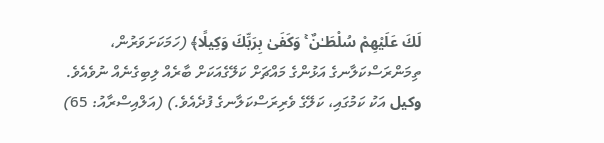لَكَ عَلَيْهِمْ سُلْطَـٰنٌ ۚ وَكَفَىٰ بِرَبِّكَ وَكِيلًا﴾ (ހަމަކަށަވަރުން، ތިމަންރަސްކަލާނގެ އަޅުންގެ މައްޗަށް ކަލޭގެއަކަށް ބާރެއް ލިބިގެނެއް ނުވެއެވެ. وكيل އަކު ކަމުގައި، ކަލޭގެ ވެރިރަސްކަލާނގެ ފުދެއެވެ.) (އަލްއިސްރާއު: 65)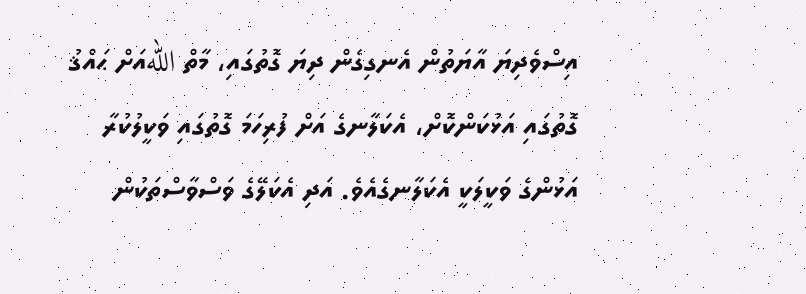އިސްވެދިޔަ އާޔަތުން އެނގިގެން ދިޔަ ގޮތުގައި، މާތް اللهއަށް ޙައްޤު ގޮތުގައި އަޅުކަންކޮށް، އެކަލާނގެ އަށް ފުރިހަމަ ގޮތުގައި ވަކީލުކުރާ އަޅުންގެ ވަކީލަކީ އެކަލާނގެއެވެ. އަދި އެކަލޭގެ ވަސްވާސްތަކުން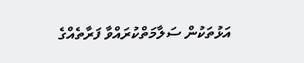އަޅުތަކުން ސަލާމަތްކުރައްވާ ފަރާތެއްގެ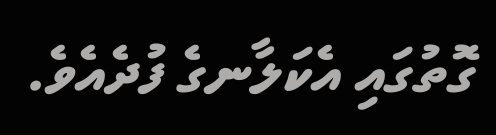ގޮތުގައި އެކަލާނގެ ފުދެއެވެ.